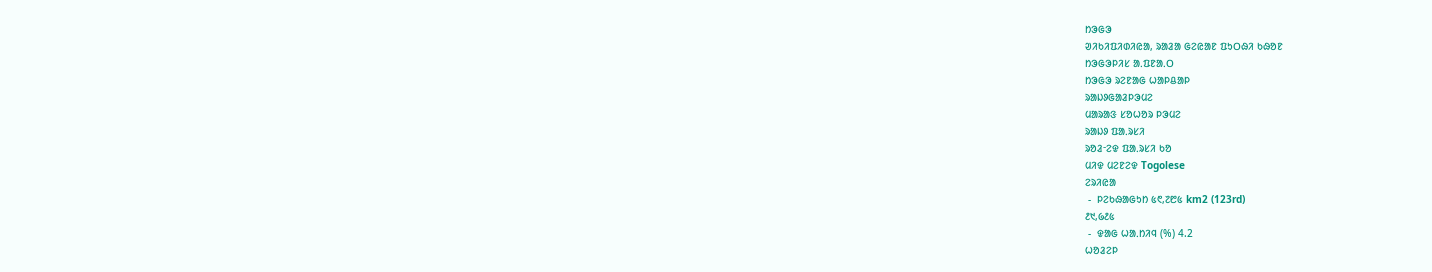ᱴᱳᱜᱳ
ᱣᱤᱠᱤᱯᱤᱰᱤᱭᱟ, ᱨᱟᱲᱟ ᱜᱮᱭᱟᱱ ᱯᱩᱛᱷᱤ ᱠᱷᱚᱱ
ᱴᱳᱜᱳᱞᱤᱥ ᱟᱹᱯᱱᱟᱹᱛ
ᱴᱳᱜᱳ ᱨᱮᱱᱟᱜ ᱦᱟᱞᱪᱟᱞ
ᱨᱟᱡᱽᱜᱟᱲᱞᱳᱢᱮ
ᱢᱟᱨᱟᱝ ᱥᱚᱦᱚᱨ ᱞᱳᱢᱮ
ᱨᱟᱡᱽ ᱯᱟᱹᱨᱥᱤ
ᱨᱚᱲᱼᱮᱫ ᱯᱟᱹᱨᱥᱤ ᱠᱚ
ᱢᱤᱫ ᱢᱮᱱᱮᱫ Togolese
ᱮᱨᱤᱭᱟ
 -  ᱞᱮᱠᱷᱟᱜᱩᱴ ᱕᱖,᱗᱘᱕ km2 (123rd)
᱒᱑,᱙᱒᱕
 -  ᱫᱟᱜ ᱦᱟᱹᱴᱤᱧ (%) 4.2
ᱦᱚᱲᱮᱞ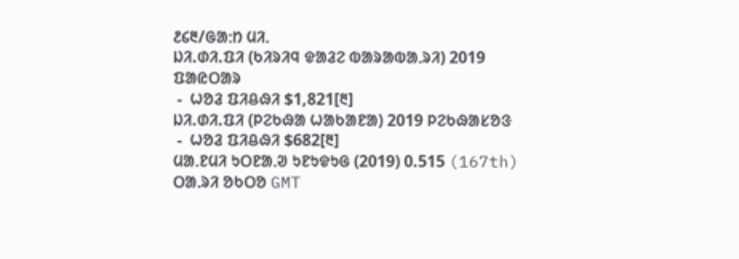᱒᱔᱓/ᱜᱟᱺᱴ ᱢᱤᱹ
ᱡᱤ.ᱰᱤ.ᱯᱤ (ᱠᱤᱨᱤᱧ ᱫᱟᱲᱮ ᱵᱟᱨᱟᱵᱟᱹᱨᱤ) 2019 ᱯᱟᱭᱛᱟᱨ
 -  ᱦᱚᱲ ᱯᱤᱪᱷᱤ $1,821[᱓]
ᱡᱤ.ᱰᱤ.ᱯᱤ (ᱞᱮᱠᱷᱟ ᱦᱟᱠᱟᱱᱟ) 2019 ᱞᱮᱠᱷᱟᱥᱚᱝ
 -  ᱦᱚᱲ ᱯᱤᱪᱷᱤ $682[᱓]
ᱢᱟᱹᱱᱢᱤ ᱩᱛᱱᱟᱹᱣ ᱩᱱᱩᱫᱩᱜ (2019) 0.515 (167th)
ᱛᱟᱹᱨᱤ ᱚᱠᱛᱚ GMT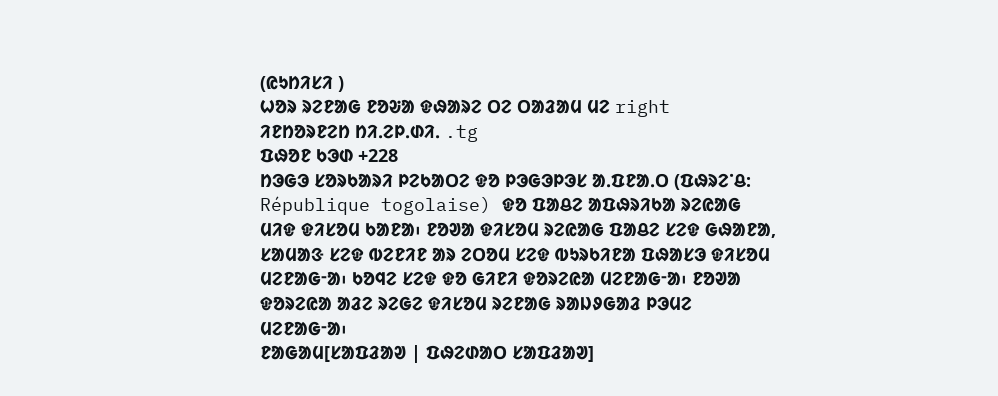(ᱭᱩᱴᱤᱥᱤ )
ᱦᱚᱨ ᱨᱮᱱᱟᱜ ᱱᱚᱶᱟ ᱫᱷᱟᱨᱮ ᱛᱮ ᱛᱟᱲᱟᱢ ᱢᱮ right
ᱤᱱᱴᱚᱨᱱᱮᱴ ᱴᱤᱹᱮᱞᱹᱰᱤᱹ .tg
ᱯᱷᱚᱱ ᱠᱳᱰ +228
ᱴᱳᱜᱳ ᱥᱚᱨᱠᱟᱨᱤ ᱞᱮᱠᱟᱛᱮ ᱫᱚ ᱞᱳᱜᱳᱞᱳᱥ ᱟᱹᱯᱱᱟᱹᱛ (ᱯᱷᱨᱮᱸᱪ: République togolaise) ᱫᱚ ᱯᱟᱪᱮ ᱟᱯᱷᱨᱤᱠᱟ ᱨᱮᱭᱟᱜ ᱢᱤᱫ ᱫᱤᱥᱚᱢ ᱠᱟᱱᱟ᱾ ᱱᱚᱣᱟ ᱫᱤᱥᱚᱢ ᱨᱮᱭᱟᱜ ᱯᱟᱪᱮ ᱥᱮᱫ ᱜᱷᱟᱱᱟ, ᱥᱟᱢᱟᱝ ᱥᱮᱫ ᱵᱮᱱᱤᱱ ᱟᱨ ᱮᱛᱚᱢ ᱥᱮᱫ ᱵᱩᱨᱠᱤᱱᱟ ᱯᱷᱟᱥᱳ ᱫᱤᱥᱚᱢ ᱢᱮᱱᱟᱜᱼᱟ᱾ ᱠᱚᱧᱮ ᱥᱮᱫ ᱫᱚ ᱜᱤᱱᱤ ᱫᱚᱨᱮᱭᱟ ᱢᱮᱱᱟᱜᱼᱟ᱾ ᱱᱚᱣᱟ ᱫᱚᱨᱮᱭᱟ ᱟᱲᱮ ᱨᱮᱜᱮ ᱫᱤᱥᱚᱢ ᱨᱮᱱᱟᱜ ᱨᱟᱡᱽᱜᱟᱲ ᱞᱳᱢᱮ ᱢᱮᱱᱟᱜᱼᱟ᱾
ᱱᱟᱜᱟᱢ[ᱥᱟᱯᱲᱟᱣ | ᱯᱷᱮᱰᱟᱛ ᱥᱟᱯᱲᱟᱣ]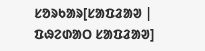ᱥᱚᱨᱠᱟᱨ[ᱥᱟᱯᱲᱟᱣ | ᱯᱷᱮᱰᱟᱛ ᱥᱟᱯᱲᱟᱣ]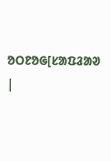ᱚᱛᱱᱚᱜ[ᱥᱟᱯᱲᱟᱣ |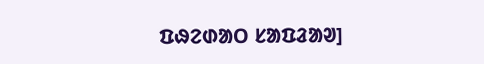ᱯᱷᱮᱰᱟᱛ ᱥᱟᱯᱲᱟᱣ]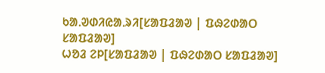ᱠᱟᱹᱣᱰᱤᱭᱟᱹᱨᱤ[ᱥᱟᱯᱲᱟᱣ | ᱯᱷᱮᱰᱟᱛ ᱥᱟᱯᱲᱟᱣ]
ᱦᱚᱲ ᱮᱞ[ᱥᱟᱯᱲᱟᱣ | ᱯᱷᱮᱰᱟᱛ ᱥᱟᱯᱲᱟᱣ]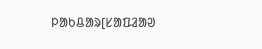ᱞᱟᱠᱪᱟᱨ[ᱥᱟᱯᱲᱟᱣ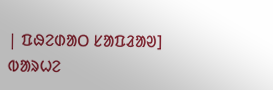| ᱯᱷᱮᱰᱟᱛ ᱥᱟᱯᱲᱟᱣ]
ᱵᱟᱨᱦᱮ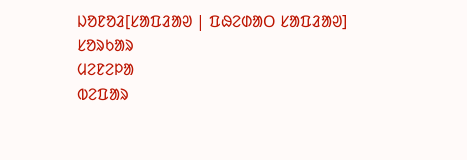ᱡᱚᱱᱚᱲ[ᱥᱟᱯᱲᱟᱣ | ᱯᱷᱮᱰᱟᱛ ᱥᱟᱯᱲᱟᱣ]
ᱥᱚᱨᱠᱟᱨ
ᱢᱮᱱᱮᱞᱟ
ᱵᱮᱯᱟᱨ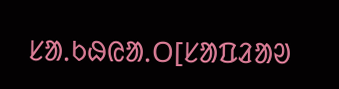ᱥᱟᱹᱠᱷᱭᱟᱹᱛ[ᱥᱟᱯᱲᱟᱣ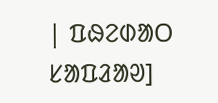| ᱯᱷᱮᱰᱟᱛ ᱥᱟᱯᱲᱟᱣ]